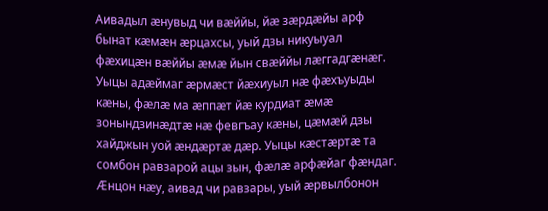Аивадыл æнувыд чи вæййы, йæ зæрдæйы арф бынат кæмæн æрцахсы, уый дзы никуыуал фæхицæн вæййы æмæ йын свæййы лæггадгæнæг. Уыцы адæймаг æрмæст йæхиуыл нæ фæхъуыды кæны, фæлæ ма æппæт йæ курдиат æмæ зонындзинæдтæ нæ февгъау кæны, цæмæй дзы  хайджын уой æндæртæ дæр. Уыцы кæстæртæ та сомбон равзарой ацы зын, фæлæ арфæйаг фæндаг. Æнцон нæу, аивад чи равзары, уый æрвылбонон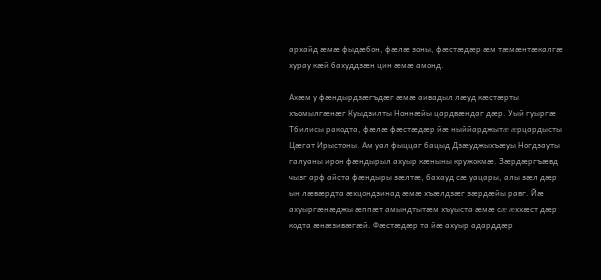архайд æмæ фыдæбон, фæлæ зоны, фæстæдæр æм тæмæнтæкалгæ хурау кæй бахуддзæн цин æмæ амонд.

Ахæм у фæндырдзæгъдæг æмæ аивадыл лæуд кæстæрты хъомылгæнæг Куыдзилты Ноннæйы цардвæндаг дæр. Уый гуыргæ Тбилисы ракодта, фæлæ фæстæдæр йæ ныййарджытæ æрцардысты Цæгат Ирыстоны. Ам уал фыццаг бацыд Дзæуджыхъæуы Ногдзауты галуаны ирон фæндырыл ахуыр кæныны кружокмæ. Зæрдæргъæвд чызг арф айста фæндыры зæлтæ, бахауд сæ уацары, алы зæл дæр ын лæвæрдта æхцондзинад æмæ хъæлдзæг зæрдæйы равг. Йæ ахуыргæнæджы æппæт амындтытæм хъуыста æмæ сæ æххæст дæр кодта æнæзивæгæй. Фæстæдæр та йæ ахуыр адарддæр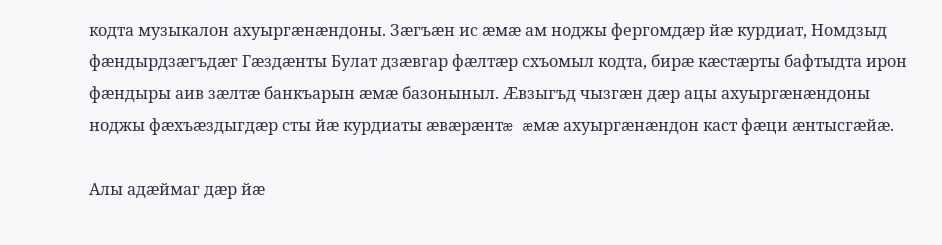кодта музыкалон ахуыргæнæндоны. Зæгъæн ис æмæ ам ноджы фергомдæр йæ курдиат, Номдзыд фæндырдзæгъдæг Гæздæнты Булат дзæвгар фæлтæр схъомыл кодта, бирæ кæстæрты бафтыдта ирон фæндыры аив зæлтæ банкъарын æмæ базоныныл. Æвзыгъд чызгæн дæр ацы ахуыргæнæндоны ноджы фæхъæздыгдæр сты йæ курдиаты æвæрæнтæ æмæ ахуыргæнæндон каст фæци æнтысгæйæ.

Алы адæймаг дæр йæ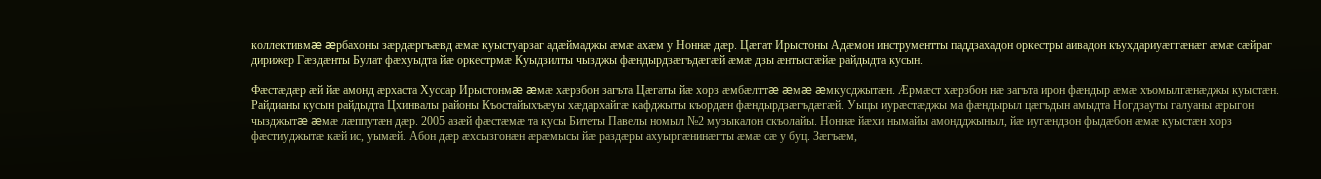коллективмæ æрбахоны зæрдæргъæвд æмæ куыстуарзаг адæймаджы æмæ ахæм у Ноннæ дæр. Цæгат Ирыстоны Адæмон инструментты паддзахадон оркестры аивадон къухдариуæггæнæг æмæ сæйраг дирижер Гæздæнты Булат фæхуыдта йæ оркестрмæ Куыдзилты чызджы фæндырдзæгъдæгæй æмæ дзы æнтысгæйæ райдыдта кусын.

Фæстæдæр æй йæ амонд æрхаста Хуссар Ирыстонмæ æмæ хæрзбон загъта Цæгаты йæ хорз æмбæлттæ æмæ æмкусджытæн. Æрмæст хæрзбон нæ загъта ирон фæндыр æмæ хъомылгæнæджы куыстæн. Райдианы кусын райдыдта Цхинвалы районы Къостайыхъæуы хæдархайгæ кафджыты къордæн фæндырдзæгъдæгæй. Уыцы иурæстæджы ма фæндырыл цæгъдын амыдта Ногдзауты галуаны æрыгон чызджытæ æмæ лæппутæн дæр. 2005 азæй фæстæмæ та кусы Битеты Павелы номыл №2 музыкалон скъолайы. Ноннæ йæхи нымайы амондджыныл, йæ иугæндзон фыдæбон æмæ куыстæн хорз фæстиуджытæ кæй ис, уымæй. Абон дæр æхсызгонæн æрæмысы йæ раздæры ахуыргæнинæгты æмæ сæ у буц. Зæгъæм,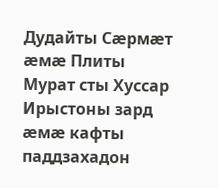Дудайты Сæрмæт æмæ Плиты Мурат сты Хуссар Ирыстоны зард æмæ кафты паддзахадон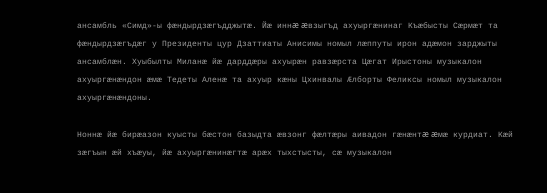ансамбль «Симд»-ы фæндырдзæгъдджытæ. Йæ иннæ æвзыгъд ахуыргæнинаг Къæбысты Сæрмæт та фæндырдзæгъдæг у Президенты цур Дзаттиаты Анисимы номыл лæппуты ирон адæмон зарджыты ансамблæн. Хуыбылты Миланæ йæ дарддæры ахуырæн равзæрста Цæгат Ирыстоны музыкалон ахуыргæнæндон æмæ Тедеты Аленæ та ахуыр кæны Цхинвалы Æлборты Феликсы номыл музыкалон ахуыргæнæндоны.

Ноннæ йæ бирæазон куысты бæстон базыдта æвзонг фæлтæры аивадон гæнæнтæ æмæ курдиат. Кæй зæгъын æй хъæуы, йæ ахуыргæнинæгтæ арæх тыхстысты, сæ музыкалон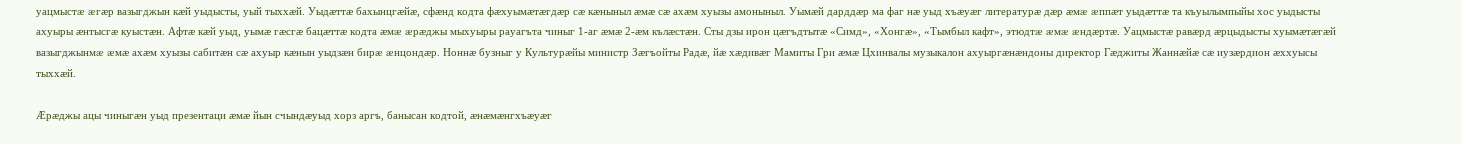уацмыстæ æгæр вазыгджын кæй уыдысты, уый тыххæй. Уыдæттæ бахынцгæйæ, сфæнд кодта фæхуымæтæгдæр сæ кæныныл æмæ сæ ахæм хуызы амоныныл. Уымæй дарддæр ма фаг нæ уыд хъæуæг литературæ дæр æмæ æппæт уыдæттæ та къуылымпыйы хос уыдысты ахуыры æнтысгæ куыстæн. Афтæ кæй уыд, уымæ гæсгæ бацæттæ кодта æмæ æрæджы мыхуыры рауагъта чиныг 1-аг æмæ 2-æм кълæстæн. Сты дзы ирон цæгъдтытæ «Симд», «Хонгæ», «Тымбыл кафт», этюдтæ æмæ æндæртæ. Уацмыстæ равæрд æрцыдысты хуымæтæгæй вазыгджынмæ æмæ ахæм хуызы сабитæн сæ ахуыр кæнын уыдзæн бирæ æнцондæр. Ноннæ бузныг у Культурæйы министр Зæгъойты Радæ, йæ хæдивæг Мамиты Гри æмæ Цхинвалы музыкалон ахуыргæнæндоны директор Гæджиты Жаннæйæ сæ иузæрдион æххуысы тыххæй.

Æрæджы ацы чиныгæн уыд презентаци æмæ йын счындæуыд хорз аргъ, банысан кодтой, æнæмæнгхъæуæг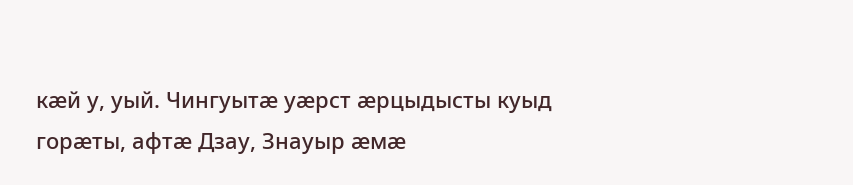кæй у, уый. Чингуытæ уæрст æрцыдысты куыд горæты, афтæ Дзау, Знауыр æмæ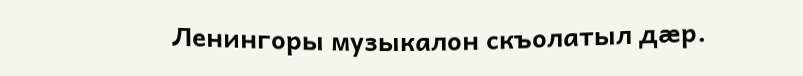Ленингоры музыкалон скъолатыл дæр.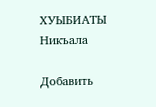ХУЫБИАТЫ Никъала

Добавить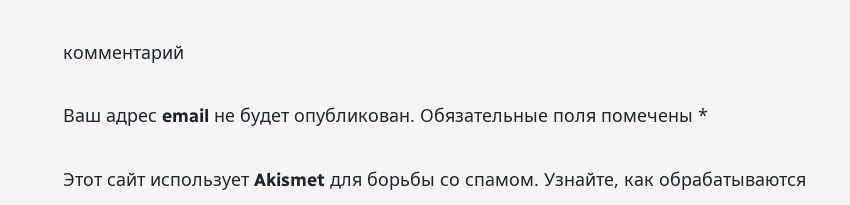комментарий

Ваш адрес email не будет опубликован. Обязательные поля помечены *

Этот сайт использует Akismet для борьбы со спамом. Узнайте, как обрабатываются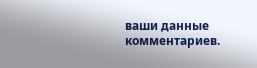ваши данные комментариев.